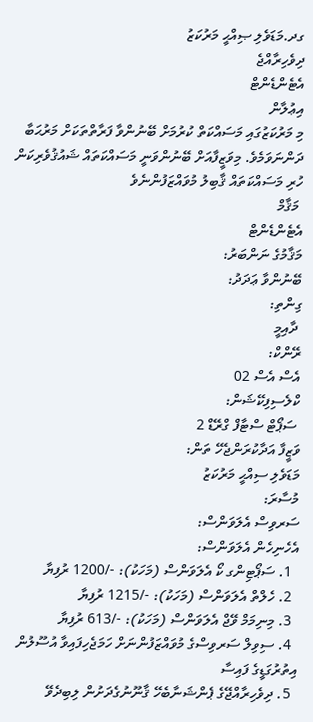ގދ.މަޑަވެލި ޞިއްޙީ މަރުކަޒު
ދިވެހިރާއްޖެ
އެޓެންޑެންޓް
އިޢުލާން
މި މަރުކަޒުގައި މަސައްކަތް ކުރުމަށް ބޭނުންވާ ފަރާތްތަކަށް މަރުޙަބާ ދަންނަވަމެވެ. މިވަޒީފާއަށް ބޭނުންވަނީ މަސައްކަތައް ޝައުޤުވެރިކަން ހުރި މަސައްކަތައް ޤާބިލު މުވައްޒަފުންނެވެ
 މަޤާމް
އެޓެންޑެންޓް
މަޤާމުގެ ނަންބަރު:
ބޭނުންވާ ޢަދަދު:
ގިންތި:
 ދާއިމީ
ރޭންކް:
އެސް އެސް 02
ކްލެސިފިކޭޝަން:
 ސަޕޯޓް ސްޓާފް ގްރޭޑް 2
ވަޒީފާ އަދާކުރަންޖެހޭ ތަން:
މަޑަވެލި ސިއްޙީ މަރުކަޒު
މުސާރަ:
ސަރވިސް އެލަވަންސް:
އެހެނިހެން އެލަވަންސް:
  1. ސަޕޯޓިންގ ކޯ އެލަވަންސް (މަހަކު): -/1200 ރުފިޔާ
  2. ހެލްތް އެލަވަންސް (މަހަކު): -/1215 ރުފިޔާ
  3. މިނިމަމް ވޭޖް އެލަވަންސް (މަހަކު): -/613 ރުފިޔާ
  4. ސިވިލް ސަރވިސްގެ މުވައްޒަފުންނަށް ހަމަޖެހިފައިވާ އުސޫލުން އިތުރުގަޑީގެ ފައިސާ
  5. ދިވެހިރާއްޖޭގެ ޕެންޝަނާބެހޭ ޤާނޫނުގެދަށުން ލިބިދެވޭ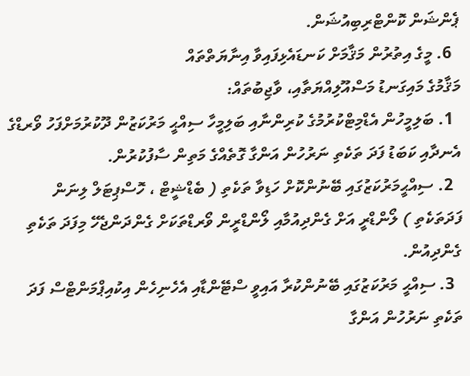ޕެންޝަން ކޮންޓްރިބިއުޝަން.
  6. މީގެ އިތުރުން މަޤާމަށް ކަނޑައެޅިފައިވާ އިނާޔަތްތައް
މަޤާމުގެ މައިގަނޑު މަސްއޫލިއްޔަތާއި، ވާޖިބުތައް:
  1. ބަލިމީހުން އެޑްމިޓްކުރުމުގެ ކުރިންނާއި ބަލިމީހާ ސިއްޙީ މަރުކަޒުން ދޫކުރުމަށްފަހު ވޯރޑްގެ އެނދާއި ކަބަޑު ފަދަ ތަކެތި ނަރުހުން އަންގާ ގޮތެއްގެ މަތިން ސާފުކުރުން.
  2. ސިއްޙީމަރުކަޒުގައި ބޭނުންކޮށް ހަޑިވާ ތަކެތި ( ބެޑްޝީޓް ، ހޮސްޕިޓަލް ލިނަން ފަދަތަކެތި ) ލޯންޑްރީ އަށް ގެންދިއުމާއި ލޯންޑްރީން ވޯރޑްތަކަށް ގެންދަންޖެހޭ މިފަދަ ތަކެތި ގެންދިއުން.
  3. ސިއްޙީ މަރުކަޒުގައި ބޭނުންކުރާ އައިވީ ސްޓޭންޑާއި އެހެނިހެން އިކުއިޕްމަންޓްސް ފަދަ ތަކެތި ނަރުހުން އަންގާ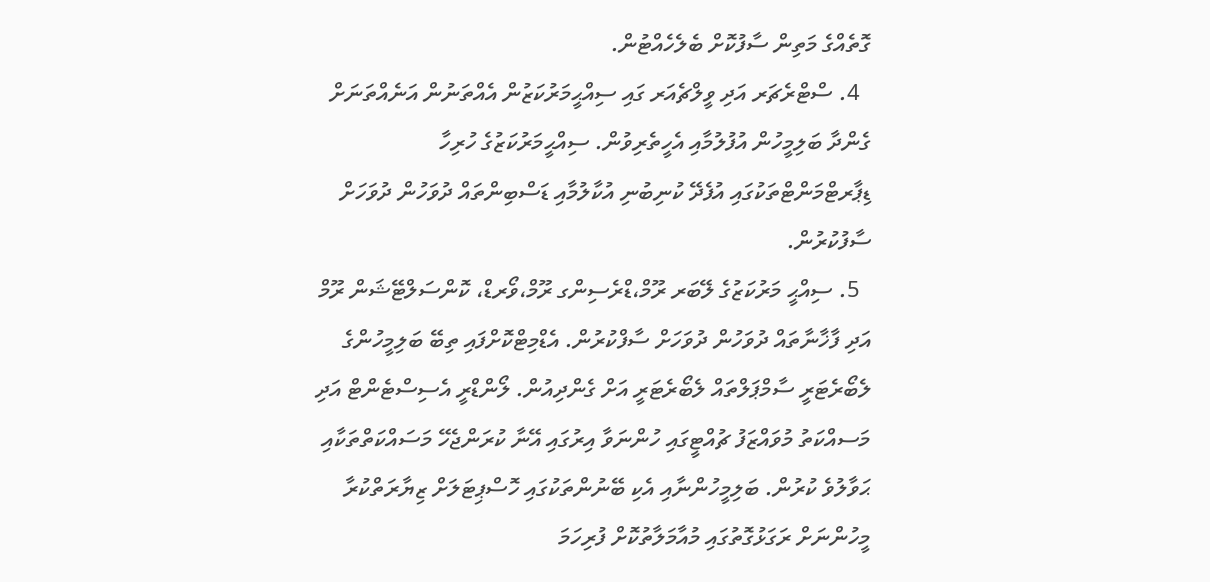ގޮތެއްގެ މަތިން ސާފުކޮށް ބެލެހެއްޓުން.
  4. ސްޓްރެޗަރ އަދި ވީލްޗެއަރ ގައި ސިއްޙީމަރުކަޒުން އެއްތަނުން އަނެއްތަނަށް ގެންދާ ބަލިމީހުން އުފުލުމާއި އެހީތެރިވުން. ސިއްޙީމަރުކަޒުގެ ހުރިހާ ޑިޕާރޓްމަންޓްތަކުގައި އުފެދޭ ކުނިބުނި އުކާލުމާއި ޑަސްބިންތައް ދުވަހުން ދުވަހަށް ސާފުކުރުން.
  5. ސިއްޙީ މަރުކަޒުގެ ލޭބަރ ރޫމް،ޑްރެސިންގ ރޫމް،ވޯރޑް، ކޮންސަލްޓޭޝަން ރޫމް އަދި ފާޚާނާތައް ދުވަހުން ދުވަހަށް ސާފްކުރުން. އެޑްމިޓްކޮށްފައި ތިބޭ ބަލިމީހުންގެ ލެބޯރެޓަރީ ސާމްޕަލްތައް ލެބޯރެޓަރީ އަށް ގެންދިއުން. ލޯންޑްރީ އެސިސްޓެންޓް އަދި މަސއްކަތު މުވައްޒަފު ޗުއްޓީގައި ހުންނަވާ އިރުގައި އޭނާ ކުރަންޖެހޭ މަސައްކަތްތަކާއި ޙަވާލުވެ ކުރުން. ބަލިމީހުންނާއި އެކި ބޭނުންތަކުގައި ހޮސްޕިޓަލަށް ޒިޔާރަތްކުރާ މީހުންނަށް ރަގަޅުގޮތުގައި މުއާމަލާތުކޮށް ފުރިހަމަ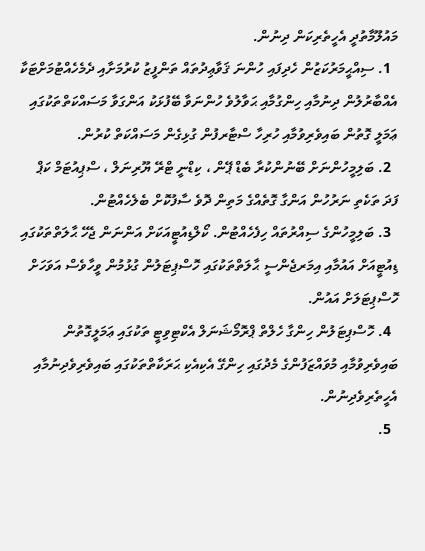މައުލޫމާތުދީ އެހީތެރިކަން ދިނުން.
  1. ސިއްޙީމަރުކަޒުން ހެދިފައި ހުންނަ ޤަވާޢިދުތައް ތަންފީޒު ކުރުމަށާއި ދެމެހެއްޓުމަށްޓަކާ އެއްބާރުލުން ދިނުމާއި ހިންގުމާއި ޙަވާލުވެ ހުންނަވާ ބޭފުޅަކު އަންގަވާ މަސައްކަތްތަކުގައި ޢަމަލީ ގޮތުން ބައިވެރިވުމާއި ހުރިހާ ސްޓާރފުން ގުޅިގެން މަސައްކަތް ކުރުން.
  2. ބަލިމީހުންނަށް ބޭނުންކުރާ ބެޑް ޕޭން ، ކިޑްނީ ޓްރޭ ޔޫރިނަލް ، ސްޕިއުޓަމް ކަޕް ފަދަ ތަކެތި ނަރުހުން އަންގާ ގޮތެއްގެ މަތިން ދޮވެ ސާފުކޮށް ބެލެހެއްޓުން.
  3. ބަލިމީހުންގެ ސިއްރުތައް ހިފެހެއްޓުން. ކޯލްޑިއުޓީއަކަށް އަންނަން ޖެހޭ ޙާލަތްތަކުގައި ޑިއުޓީއަށް އައުމާއި އިމަރޖެންސީ ޙާލަތްތަކުގައި ހޮސްޕިޓަލުން ގުޅުމުން ވީހާވެސް އަވަހަށް ހޮސްޕިޓަލަށް އައުން.
  4. ހޮސްޕިޓަލުން ހިންގާ ހެލްތް ޕްރޮމޯޝަނަލް އެކްޓިވިޓީ ތަކުގައި ޢަމަލީގޮތުން ބައިވެރިވުމާއި މުވައްޒަފުންގެ މެދުގައި ހިންގޭ އެކިއެކި ޙަރަކާތްތަކުގައި ބައިވެރިވެދިނުމާއި އެހީތެރިވެދިނުން.
  5.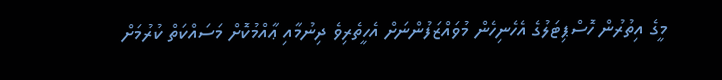މީގެ އިތުރުން ހޮސްޕިޓަލުގެ އެހެނިހެން މުވައްޒަފުންނަށް އެހީތެރިވެ ދިނުމާއި ޢާއްމުކޮށް މަސައްކަތް ކުރުމަށް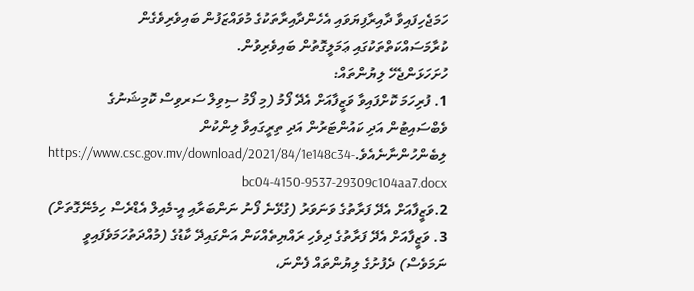ހަމަޖެހިފައިވާ ދާއިރާފިޔަވައި އެހެންދާއިރާތަކުގެ މުވައްޒަފުން ބައިވެރިވެގެން ކުރާމަސައްކަތްތަކުގައި ޢަމަލީގޮތުން ބައިވެރިވުން.
ހުށަހަޅަންޖެހޭ ލިޔުންތައް:
1. ފުރިހަމަ ކޮށްފައިވާ ވަޒީފާއަށް އެދޭ ފޯމު (މި ފޯމު ސިވިލް ސަރވިސް ކޮމިޝަނުގެ ވެބްސައިޓުން އަދި ކައުންޓަރުން އަދި ތިރީގައިވާ ލިންކުން ލިބެންހުންނާނެއެވެ.https://www.csc.gov.mv/download/2021/84/1e148c34-bc04-4150-9537-29309c104aa7.docx
2.ވަޒީފާއަށް އެދޭ ފަރާތުގެ ވަނަވަރު (ގުޅޭނެ ފޯނު ނަންބަރާއި އީ-މެއިލް އެޑްރެސް ހިމެނޭގޮތަށް)
3. ވަޒީފާއަށް އެދޭ ފަރާތުގެ ދިވެހި ރައްޔިތެއްކަން އަންގައިދޭ ކާޑުގެ (މުއްދަތުހަމަވެފައިވީ ނަމަވެސް) ދެފުށުގެ ލިޔުންތައް ފެންނަ،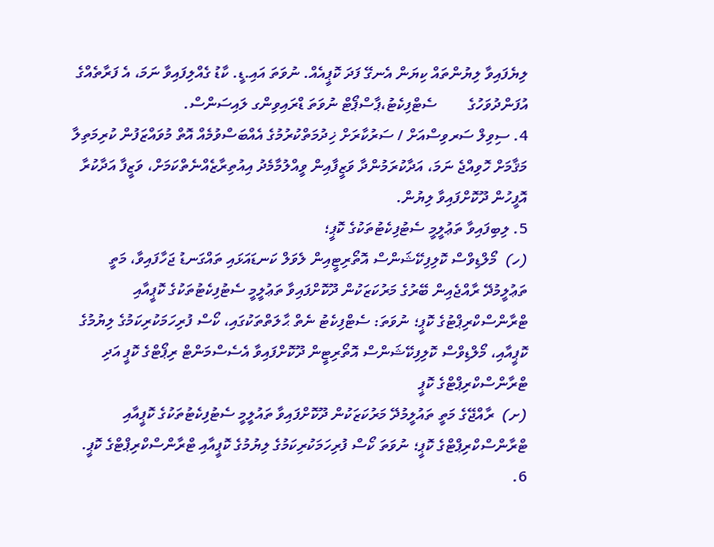ލިޔެފައިވާ ލިޔުންތައް ކިޔަން އެނގޭ ފަދަ ކޮޕީއެއް. ނުވަތަ އައި.ޑީ. ކާޑު ގެއްލިފައިވާ ނަމަ، އެ ފަރާތެއްގެ އުފަންދުވަހުގެ        ސެޓްފިކެޓު،ޕާސްޕޯޓް ނުވަތަ ޑްރައިވިންގ ލައިސަންސް.
4. ސިވިލް ސަރވިސްއަށް / ސަރުކާރަށް ޚިދުމަތްކުރުމުގެ އެއްބަސްވުމެއް އޮތް މުވައްޒަފުން ކުރިމަތިލާ މަޤާމަށް ހޮވިއްޖެ ނަމަ، އަދާކުރަމުންދާ ވަޒީފާއިން ވީއްލުމާމެދު އިއުތިރާޒެއްނެތްކަމަށް، ވަޒީފާ އަދާކުރާ އޮފީހުން ދޫކޮށްފައިވާ ލިޔުން.
5. ލިބިފައިވާ ތަޢުލީމީ ސެޓުފިކެޓުތަކުގެ ކޮޕީ؛
(ހ)  މޯލްޑިވްސް ކޮލިފިކޭޝަންސް އޮތޯރިޓީއިން ލެވަލް ކަނޑައަޅައި ތައްގަނޑު ޖަހާފައިވާ، މަތީ ތަޢުލީމުދޭ ރާއްޖެއިން ބޭރުގެ މަރުކަޒަކުން ދޫކޮށްފައިވާ ތަޢުލީމީ ސެޓުފިކެޓުތަކުގެ ކޮޕީއާއި ޓްރާންސްކްރިޕްޓުގެ ކޮޕީ؛ ނުވަތަ: ސެޓްފިކެޓު ނެތް ޙާލަތްތަކުގައި، ކޯސް ފުރިހަމަކުރިކަމުގެ ލިޔުމުގެ ކޮޕީއާއި، މޯލްޑިވްސް ކޮލިފިކޭޝަންސް އޮތޯރިޓީން ދޫކޮށްފައިވާ އެސެސްމަންޓް ރިޕޯޓްގެ ކޮޕީ އަދި ޓްރާންސްކްރިޕްޓްގެ ކޮޕީ
(ށ)  ރާއްޖޭގެ މަތީ ތައުލީމުދޭ މަރުކަޒަކުން ދޫކޮށްފައިވާ ތައުލީމީ ސެޓުފިކެޓުތަކުގެ ކޮޕީއާއި ޓްރާންސްކްރިޕްޓްގެ ކޮޕީ؛ ނުވަތަ ކޯސް ފުރިހަމަކުރިކަމުގެ ލިޔުމުގެ ކޮޕީއާއި ޓްރާންސްކްރިޕްޓްގެ ކޮޕީ.
6.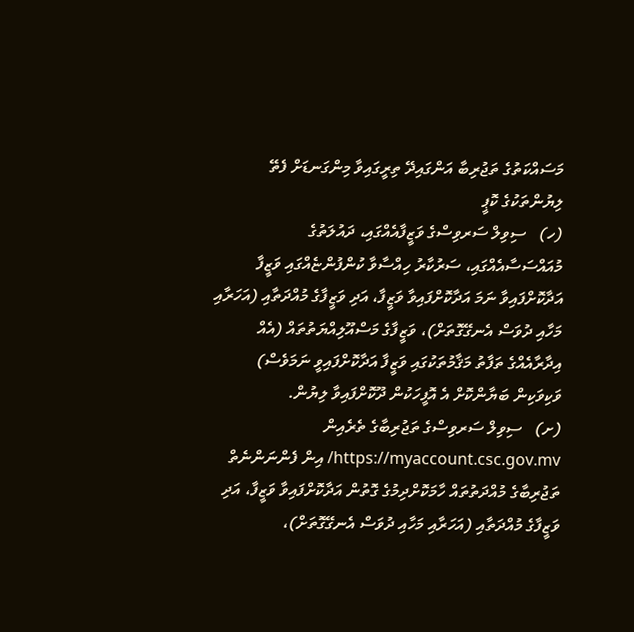މަސައްކަތުގެ ތަޖުރިބާ އަންގައިދޭ ތިރީގައިވާ މިންގަނޑަށް ފެތޭ ލިޔުންތަކުގެ ކޮޕީ
(ހ)   ސިވިލް ސަރވިސްގެ ވަޒީފާއެއްގައި، ދައުލަތުގެ މުއައްސަސާއެއްގައި، ސަރުކާރު ހިއްސާވާ ކުންފުންޏެއްގައި ވަޒީފާ އަދާކޮށްފައިވާ ނަމަ އަދާކޮށްފައިވާ ވަޒީފާ، އަދި ވަޒީފާގެ މުއްދަތާއި (އަހަރާއި މަހާއި ދުވަސް އެނގޭގޮތަށް)، ވަޒީފާގެ މަސްއޫލިއްޔަތުތައް (އެއް އިދާރާއެއްގެ ތަފާތު މަޤާމުތަކުގައި ވަޒީފާ އަދާކޮށްފައިވީ ނަމަވެސް) ވަކިވަކިން ބަޔާންކޮށް އެ އޮފީހަކުން ދޫކޮށްފައިވާ ލިޔުން.
(ށ)   ސިވިލް ސަރވިސްގެ ތަޖުރިބާގެ ތެރެއިން https://myaccount.csc.gov.mv/ އިން ފެންނަންނެތް ތަޖުރިބާގެ މުއްދަތުތައް ހާމަކޮށްދިމުގެ ގޮތުން އަދާކޮށްފައިވާ ވަޒީފާ، އަދި ވަޒީފާގެ މުއްދަތާއި (އަހަރާއި މަހާއި ދުވަސް އެނގޭގޮތަށް)،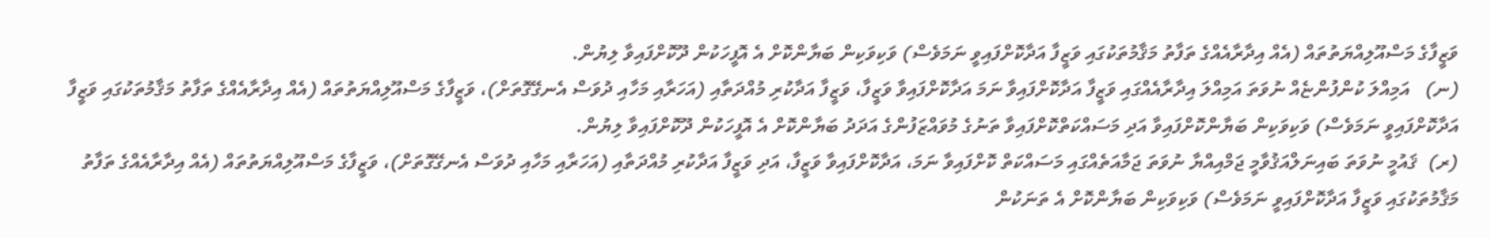ވަޒީފާގެ މަސްއޫލިއްޔަތުތައް (އެއް އިދާރާއެއްގެ ތަފާތު މަޤާމުތަކުގައި ވަޒީފާ އަދާކޮށްފައިވީ ނަމަވެސް) ވަކިވަކިން ބަޔާންކޮށް އެ އޮފީހަކުން ދޫކޮށްފައިވާ ލިޔުން.
(ނ)   އަމިއްލަ ކުންފުންޏެއް ނުވަތަ އަމިއްލަ އިދާރާއެއްގައި ވަޒީފާ އަދާކޮށްފައިވާ ނަމަ އަދާކޮށްފައިވާ ވަޒީފާ، ވަޒީފާ އަދާކުރި މުއްދަތާއި (އަހަރާއި މަހާއި ދުވަސް އެނގޭގޮތަށް)، ވަޒީފާގެ މަސްއޫލިއްޔަތުތައް (އެއް އިދާރާއެއްގެ ތަފާތު މަޤާމުތަކުގައި ވަޒީފާ އަދާކޮށްފައިވީ ނަމަވެސް) ވަކިވަކިން ބަޔާންކޮށްފައިވާ އަދި މަސައްކަތްކޮށްފައިވާ ތަނުގެ މުވައްޒަފުންގެ އަދަދު ބަޔާންކޮށް އެ އޮފީހަކުން ދޫކޮށްފައިވާ ލިޔުން.
(ރ)  ޤައުމީ ނުވަތަ ބައިނަލްއަޤުވާމީ ޖަމްއިއްޔާ ނުވަތަ ޖަމާއަތެއްގައި މަސައްކަތް ކޮށްފައިވާ ނަމަ، އަދާކޮށްފައިވާ ވަޒީފާ، އަދި ވަޒީފާ އަދާކުރި މުއްދަތާއި (އަހަރާއި މަހާއި ދުވަސް އެނގޭގޮތަށް)، ވަޒީފާގެ މަސްއޫލިއްޔަތުތައް (އެއް އިދާރާއެއްގެ ތަފާތު މަޤާމުތަކުގައި ވަޒީފާ އަދާކޮށްފައިވީ ނަމަވެސް) ވަކިވަކިން ބަޔާންކޮށް އެ ތަނަކުން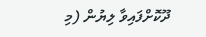ދޫކޮށްފައިވާ ލިޔުން (މި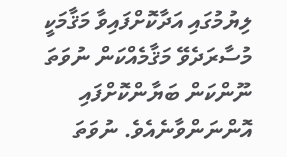ލިޔުމުގައި އަދާކޮށްފައިވާ މަޤާމަކީ މުސާރަދެވޭ މަޤާމެއްކަން ނުވަތަ ނޫންކަން ބަޔާންކޮށްފައި އޮންނަންވާނެއެވެ. ނުވަތަ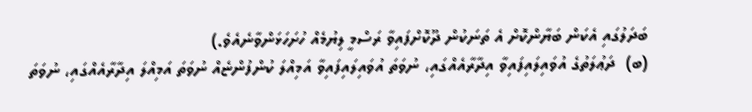ބަދަލުގައި އެކަން ބަޔާންކޮށް އެ ތަނަކުން ދޫކޮށްފައިވާ ރަސްމީ ލިޔުމެއް ހުށަހަޅަންވާނެއެވެ.)
(ބ)  ދަޢުލަތުގެ އުވައިލައިފައިވާ އިދާރާއެއްގައި، ނުވަތަ އުވައިލައިފައިވާ އަމިއްލަ ކުންފުންޏެއް ނުވަތަ އަމިއްލަ އިދާރާއެއްގައި، ނުވަތަ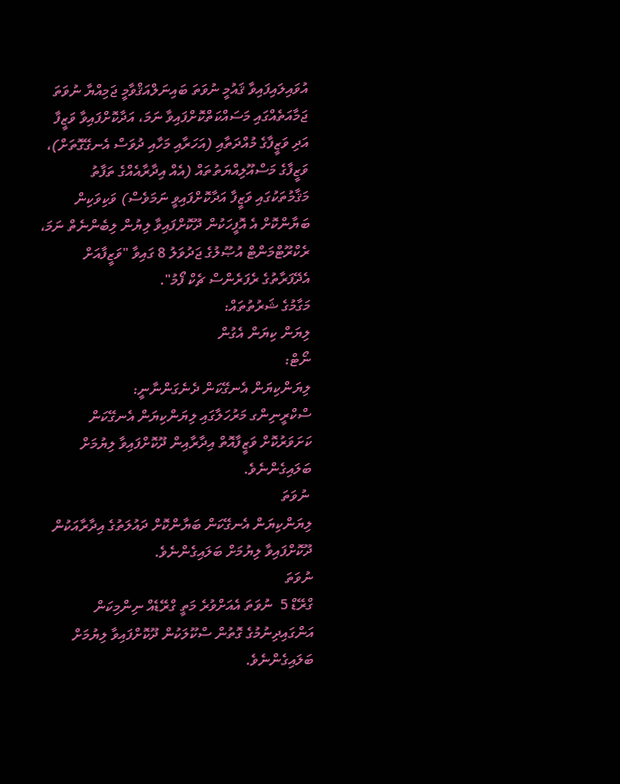އުވައިލައިފައިވާ ޤައުމީ ނުވަތަ ބައިނަލްއަޤްވާމީ ޖަމިއްޔާ ނުވަތަ ޖަމާއަތެއްގައި މަސައްކަތްކޮށްފައިވާ ނަމަ، އަދާކޮށްފައިވާ ވަޒީފާ އަދި ވަޒީފާގެ މުއްދަތާއި (އަހަރާއި މަހާއި ދުވަސް އެނގޭގޮތަށް)، ވަޒީފާގެ މަސްއޫލިއްޔަތުތައް (އެއް އިދާރާއެއްގެ ތަފާތު މަޤާމުތަކުގައި ވަޒީފާ އަދާކޮށްފައިވީ ނަމަވެސް) ވަކިވަކިން ބަޔާންކޮށް އެ އޮފީހަކުން ދޫކޮށްފައިވާ ލިޔުން ލިބެންނެތް ނަމަ، ރެކްރޫޓްމަންޓް އުޞޫލުގެ ޖަދުވަލު 8 ގައިވާ "ވަޒީފާއަށް އެދޭފަރާތުގެ ރެފަރެންސް ޗެކް ފޯމު".
މަގާމުގެ ޝަރުތުތައް:
ލިޔަން ކިޔަން އެގުން
ނޯޓް:
ލިޔަންކިޔަން އެނގޭކަން ދެނެގަންނާނީ:
ސްކްރީނިންގ މަރުހަލާގައި ލިޔަންކިޔަން އެނގޭކަން ކަށަވަރުކޮށް ވަޒީފާއޮތް އިދާރާއިން ދޫކޮށްފައިވާ ލިޔުމަށް ބަލައިގެންނެވެ.
 ނުވަތަ
ލިޔަންކިޔަން އެނގޭކަން ބަޔާންކޮށް ދައުލަތުގެ އިދާރާއަކުން ދޫކޮށްފައިވާ ލިޔުމަށް ބަލައިގެންނެވެ.
ނުވަތަ
ގްރޭޑް 5  ނުވަތަ އެއަށްވުރެ މަތީ ގްރޭޑެއް ނިންމިކަން އަންގައިދިނުމުގެ ގޮތުން ސްކޫލަކުން ދޫކޮށްފައިވާ ލިޔުމަށް ބަލައިގެންނެވެ.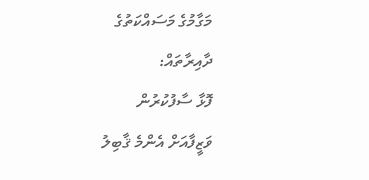މަގާމުގެ މަސައްކަތުގެ ދާއިރާތައް:
ފޮޅާ ސާފުކުރުން
ވަޒީފާއަށް އެންމެ ޤާބިލު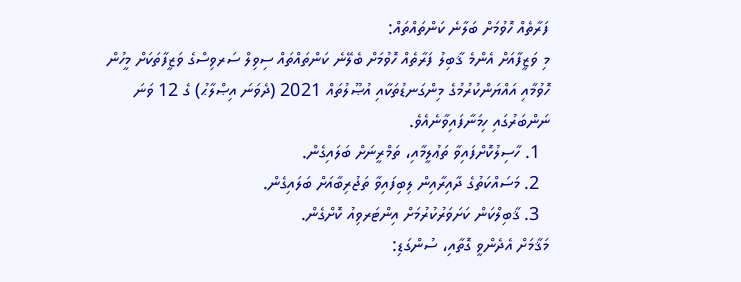ފަރާތެއް ހޮވުމަށް ބަލާނެ ކަންތައްތައް:
މި ވަޒީފާއަށް އެންމެ ޤާބިލު ފަރާތެއް ހޮވުމަށް ބެލޭނެ ކަންތައްތައް ސިވިލް ސަރވިސްގެ ވަޒީފާތަކަށް މީހުން ހޮވުމާއި އައްޔަންކުރުމުގެ މިންގަނޑުތަކާއި އުޞޫލުތައް 2021 (ދެވަނަ އިޞްލާޙު) ގެ 12 ވަނަ ނަންބަރުގައި ހިމަނާފައިވާނެއެވެ.
  1. ހާސިލުކޮށްފައިވާ ތަޢުލީމާއި، ތަމްރީނަށް ބަލައިގެން.
  2. މަސައްކަތުގެ ދާއިރާއިން ލިބިފައިވާ ތަޖުރިބާއަށް ބަލައިގެން.
  3. ޤާބިލްކަން ކަށަވަރުކުރުމަށް އިންޓަރވިއު ކޮށްގެން.
މަޤާމަށް އެދެންވީ ގޮތާއި، ސުންގަޑި: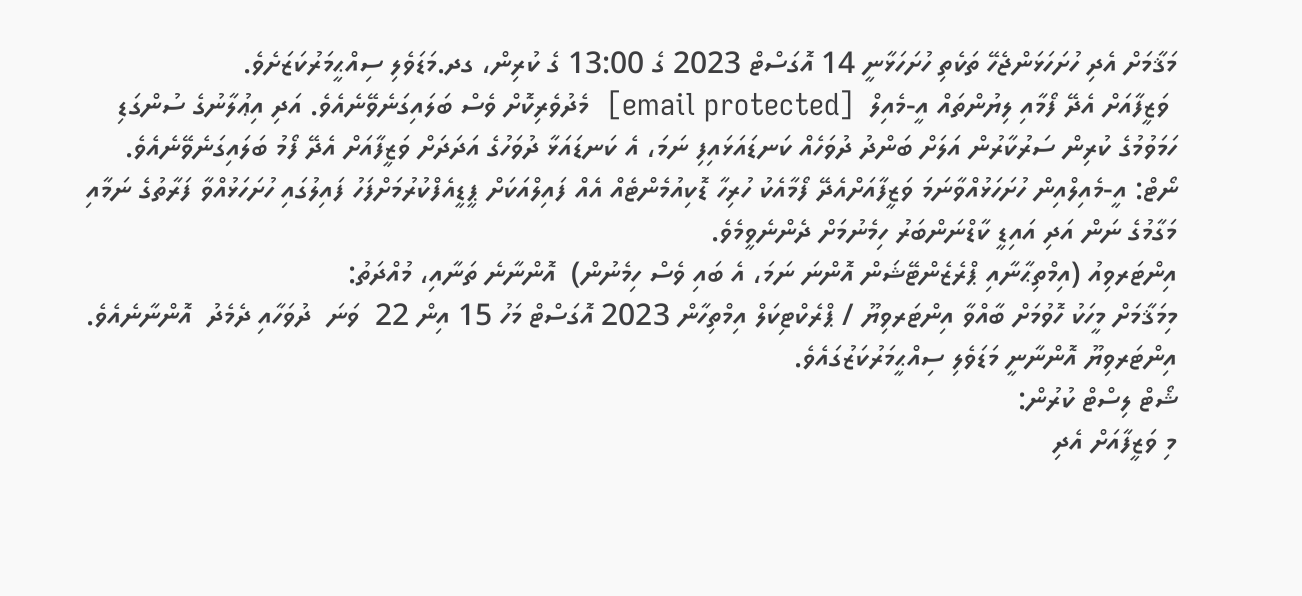މަޤާމަށް އެދި ހުށަހަޅަންޖެހޭ ތަކެތި ހުށަހަޅާނީ 14 އޮގަސްޓް 2023 ގެ 13:00 ގެ ކުރިން، ގދ.މަޑަވެލި ސިއްޙީމަރުކަޒަށެވެ.
 ވަޒީފާއަށް އެދޭ ފޯމާއި ލިޔުންތައް އީ-މެއިލް  [email protected]  މެދުވެރިކޮށް ވެސް ބަލައިގަނެވޭނެއެވެ. އަދި އިޢުލާނުގެ ސުންގަޑި ހަމަވުމުގެ ކުރިން ސަރުކާރުން އަލަށް ބަންދު ދުވަހެއް ކަނޑައަޅައިފި ނަމަ، އެ ކަނޑައަޅާ ދުވަހުގެ އަދަދަށް ވަޒީފާއަށް އެދޭ ފޯމު ބަލައިގަނެވޭނެއެވެ.
ނޯޓް: އީ-މެއިލްއިން ހުށަހަޅުއްވާނަމަ ވަޒީފާއަށްއެދޭ ފޯމާއެކު ހުރިހާ ޑޮކިއުމެންޓެއް އެއް ފައިލްއަކަށް ޕީޑީއެފްކުރުމަށްފަހު ފައިލުގައި ހުށަހަޅުއްވާ ފަރާތުގެ ނަމާއި މަގާމުގެ ނަން އަދި އައިޑީ ކާޑްނަންބަރު ހިމެނުމަށް ދެންނެވީމެވެ.
އިންޓަރވިއު (އިމްތިޙާނާއި ޕްރެޒެންޓޭޝަން އޮންނަ ނަމަ، އެ ބައި ވެސް ހިމެނުން)  އޮންނާނެ ތަނާއި، މުއްދަތު:
މިމަޤާމަށް މީހަކު ހޮވުމަށް ބާއްވާ އިންޓަރވިޔޫ / ޕްރެކްޓިކަލް އިމްތިހާން 2023 އޮގަސްޓް މަހު 15 އިން 22  ވަނަ  ދުވަހާއި ދެމެދު  އޮންނާނެއެވެ. އިންޓަރވިޔޫ އޮންނާނީ މަޑަވެލި ސިއްޙީމަރުކަޒުގައެވެ.
ޝޯޓް ލިސްޓް ކުރުން:
މި ވަޒީފާއަށް އެދި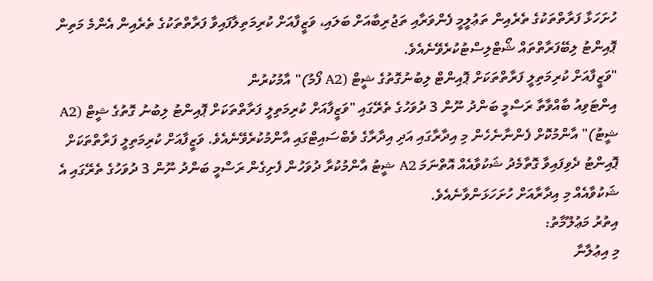ހުށަހަޅާ ފަރާތްތަކުގެ ތެރެއިން ތަޢުލީމީ ފެންވަރާއި ތަޖުރިބާއަށް ބަލައި، ވަޒީފާއަށް ކުރިމަތިލާފައިވާ ފަރާތްތަކުގެ ތެރެއިން އެންމެ މަތިން ޕޮއިންޓު ލިބޭފަރާތްތައް ޝޯޓްލިސްޓުކުރެވޭނެއެވެ.
"ވަޒީފާއަށް ކުރިމަތިލީ ފަރާތްތަކަށް ޕޮއިންޓް ލިބުނުގޮތުގެ ޝީޓް (A2 ފޯމު)" އާމުކުރުން
އިންޓަވިއު ބާއްވާތާ ރަސްމީ ބަންދު ނޫން 3 ދުވަހުގެ ތެރޭގައި "ވަޒީފާއަށް ކުރިމަތިލީ ފަރާތްތަކަށް ޕޮއިންޓު ލިބުނު ގޮތުގެ ޝީޓް (A2 ޝީޓު)" އާންމުކޮށް ފެންނާނެހެން މި އިދާރާގައި އަދި އިދާރާގެ ވެބްސައިޓްގައި އާންމުކުރެވޭނެއެވެ. ވަޒީފާއަށް ކުރިމަތިލީ ފަރާތްތަކަށް ޕޮއިންޓު ދެވިފައިވާ ގޮތާމެދު ޝަކުވާއެއް އޮތްނަމަ A2 ޝީޓު އާންމުކުރާ ދުވަހުން ފެށިގެން ރަސްމީ ބަންދު ނޫން 3 ދުވަހުގެ ތެރޭގައި އެ ޝަކުވާއެއް މި އިދާރާއަށް ހުށަހަޅަންވާނެއެވެ.
އިތުރު މަޢުލޫމާތު:
މި އިޢުލާނާ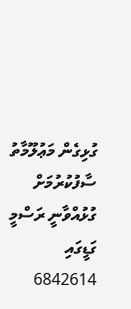ގުޅިގެން މަޢުލޫމާތު ސާފުކުރުމަށް ގުޅުއްވާނީ ރަސްމީ ގަޑީގައި 6842614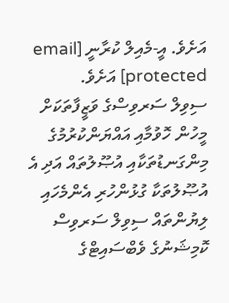އަށެވެ. އީ-މެއިލް ކުރާނީ [email protected] އަށެވެ.
ސިވިލް ސަރވިސްގެ ވަޒީފާތަކަށް މީހުން ހޮވުމާއި އައްޔަންކުރުމުގެ މިންގަނޑުތަކާއި އުޞޫލުތައް އަދި އެ އުޞޫލުތަކާ ގުޅުންހުރި އެންމެހައި ލިޔުންތައް ސިވިލް ސަރވިސް ކޮމިޝަނުގެ ވެބްސައިޓްގެ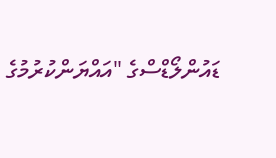ޑައުންލޯޑްސްގެ "އައްޔަންކުރުމުގެ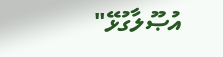އުޞޫލާގުޅޭ"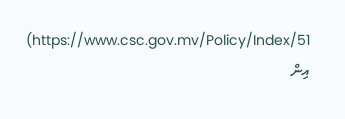https://www.csc.gov.mv/Policy/Index/51)  އިން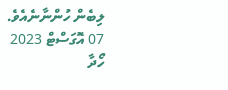ލިބެން ހުންނާނެއެވެ.
07 އޮގަސްޓް 2023
ހޯދާ